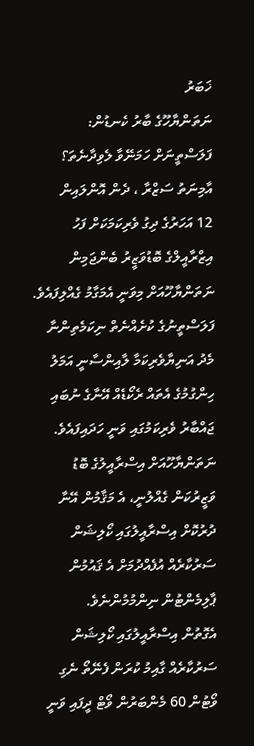ޚަބަރު
ނަތަންޔާހޫގެ ބާރު ކެނޑުން: ފަލަސްތީނަށް ހަމަނޭވާ ލެވިދާނެތަ؟
އާމިނަތު ސަޒްރާ ، ދެން އޮންލައިން
12 އަހަރުގެ ދިގު ވެރިކަމަކަށް ފަހު އިޒްރާއީލްގެ ބޮޑުވަޒީރު ބެންޖަމިން ނަތަންޔާހޫއަށް މިވަނީ އެމަގާމު ގެއްލިފައެވެ. ފަލަސްތީނުގެ ކުށެއްނެތް ނިކަމެތިންނާ މެދު އަނިޔާވެރިކަމާ ލާއިންސާނީ އަމަލު ހިންގުމުގެ އެތައް ރެކޯޑެއް އޭނާގެ ނުބައި ޖައްބާރު ވެރިކަމުގައި ވަނީ ހަދައިފައެވެ.
ނަތަންޔާހޫއަށް އިސްރާއީލުގެ ބޮޑު ވަޒީރުކަން ގެއްލުނީ، އެ މަޤާމުން އޭނާ ދުރުކޮށް އިސްރާއީލުގައި ކޯލިޝަން ސަރުކާރެއް އުފެއްދުމަށް އެ ޤައުމުން ޕާލިމެންޓުން ނިންމުމުންނެވެ.
އެގޮތުން އިސްރާއީލުގައި ކޯލިޝަން ސަރުކާރެއް ގާއިމު ކުރަން ފެނޭތޯ ނެގި ވޯޓުން 60 މެންބަރުން ވޯޓް ދީފައި ވަނީ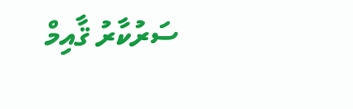ސަރުކާރު ޤާއިމް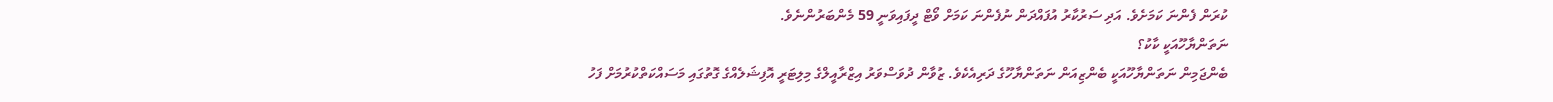ކުރަން ފެންނަ ކަމަށެވެ. އަދި ސަރުކާރު އުފައްދަން ނުފެންނަ ކަމަށް ވޯޓް ދީފައިވަނީ 59 މެންބަރުންނެވެ.
ނަތަންޔާހޫއަކީ ކާކު؟
ބެންޖަމިން ނަތަންޔާހޫއަކީ ބެންޒިއަން ނަތަންޔާހޫގެ ދަރިއެކެވެ. ޒުވާން ދުވަސްވަރު އިޒްރާއީލްގެ މިލިޓަރީ އޮފިޝަލެއްގެ ގޮތުގައި މަސައްކަތްކުރުމަށް ފަހު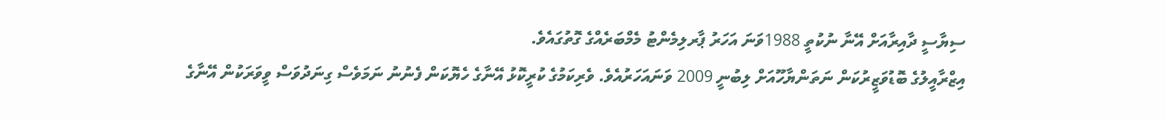ސިޔާސީ ދާއިރާއަށް އޭނާ ނުކުތީ 1988ވަނަ އަހަރު ޕާރލިމެންޓު މެމްބަރެއްގެ ގޮތުގައެވެ.
އިޒްރާއީލުގެ ބޮޑުވަޒީރުކަން ނަތަންޔާހޫއަށް ލިބުނީ 2009 ވަނައަހަރުއެވެ. ވެރިކަމުގެ ކުރީކޮޅު އޭނާގެ ހެޔޮކަން ފެނުނު ނަމަވެސް ގިނަދުވަސް ވީވަރަކުން އޭނާގެ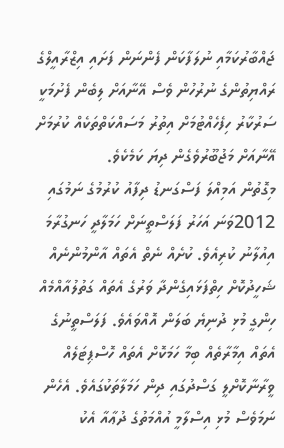ޖައްބާރުކަމާއި ނުލަފާކަން ފެންނަން ފަށައި އިޒްރާއީލްގެ ރައްޔިތުންގެ ނުރުހުން ވެސް އޭނާއަށް ލިބެން ފެށުމަކީ ސަރުކާރު ހިފެހެއްޓުމަށް އިތުރު މަސައްކަތްތަކެއް ކުރުމަށް އޭނާއަށް މަޖުބޫރުވެގެން ދިޔަ ކަމެކެވެ.
މިގޮތުން އަމިއްލަ ފަސްގަނޑު ދިފާއު ކުރުމުގެ ނަމުގައި 2012ވަނަ އަހަރު ފަލަސްތީނަށް ހަމަލާދީ ހަނގުރާމަ އިއުލާނު ކުރިއެވެ. ކުށެއް ނެތް އެތައް އާންމުންނެއް ޝަހީދުކޮށް ހިތްފަޅައިގެންދާ ވަރުގެ އެތައް ގަތުލުއާއްމެއް ހިންގީ މުޅި ދުނިޔެ ބަލަން އޮއްވައެވެ. ފަލަސްތީނުގެ އެތައް އިމާރާތެއް ބިމާ ހަމަކޮށް އެތައް ހޮސްޕިޓަލެއް ވީރާނާކޮށްލީ ގަސްދުގައި ދިން ހަމަލާތަކުގައެވެ. އެހެން ނަމަވެސް މުޅި އިސްލާމީ އުއްމަތުގެ ދުޢާއާ އެކު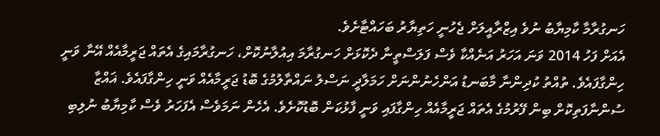ހަނގުރާމާ ކާމިޔާބު ނުވެ އިޒްރާއީލަށް ޖެހުނީ ހަތިޔާރު ބަހައްޓާށެވެ.
އެއަށް ފަހު 2014 ވަނަ އަހަރު އަނެއްކާ ވެސް ފަލަސްތީނާ ދެކޮޅަށް ހަނގުރާމަ އިއުލާނުކޮށް، ހަނގުރާމައިގެ އެތައް ޖަރީމާއެއް އޭނާ ވަނީ ހިންގާފައެވެ. ތުއްތު ކުދިންނާ މާބަނޑު އަންހެނުންނަށް ހަމަލާދީ ނަސްލު ނައްތާލުމުގެ ބޮޑު ޖަރީމާއެއް ވަނީ ހިންގާފައެވެ. ޣައްޒާ ސުންނާފަތިކޮށް ބިން ފޭރުމުގެ އެތައް ޖަރީމާއެއް ހިންގާފައި ވަނީ ފާޅުކަން ބޮޑުކޮށެވެ. އެހެން ނަމަވެސް އެފަހަރު ވެސް ކާމިޔާބު ނުލިބި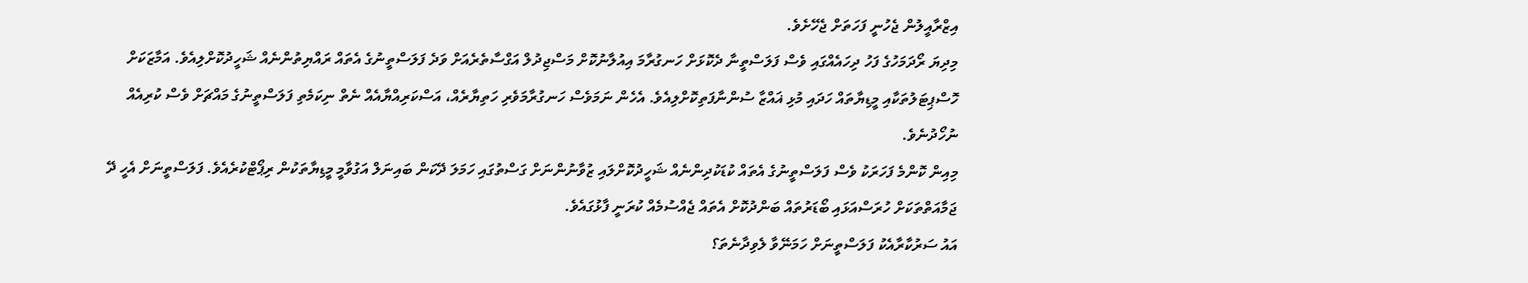އިޒްރާއީލުން ޖެހުނީ ފަހަތަށް ޖެހޭށެވެ.
މިދިޔަ ރޯދަމަހުގެ ފަހު ދިހައެއްގައި ވެސް ފަލަސްތީނާ ދެކޮޅަށް ހަނގުރާމަ އިއުލާނުކޮށް މަސްޖިދުލް އަގްސާތެރެއަށް ވަދެ ފަލަސްތީނުގެ އެތައް ރައްޔިތުންނެއް ޝަހީދުކޮށްލިއެވެ. އަމާޒަކަށް ހޮސްޕިޓަލުތަކާއި މީޑިޔާތައް ހަދައި މުޅި ޣައްޒާ ސުންނާފަތިކޮށްލިއެވެ. އެހެން ނަމަވެސް ހަނގުރާމަވެރި ހަތިޔާރެއް، އަސްކަރިއްޔާއެއް ނެތް ނިކަމެތި ފަލަސްތީނުގެ މައްޗަށް ވެސް ކުރިއެއް ނުހޯދުނެވެ.
މިއިން ކޮންމެ ފަހަރަކު ވެސް ފަލަސްތީނުގެ އެތައް ކުޑަކުދިންނެއް ޝަހީދުކޮށްލައި ޒުވާނުންނަށް ގަސްތުގައި ހަމަލަ ދޭކަން ބައިނަލް އަގުވާމީ މީޑިޔާތަކުން ރިޕޯޓްކުރެއެވެ. ފަލަސްތީނަށް އެހީ ދޭ ޖަމާއަތްތަކަށް ހުރަސްއަޅައި ބޯޑަރުތައް ބަންދުކޮށް އެތައް ޖެއްސުމެއް ކުރަނީ ފާޅުގައެވެ.
އައު ސަރުކާރާއެކު ފަލަސްތީނަށް ހަމަނޭވާ ލެވިދާނެތަ؟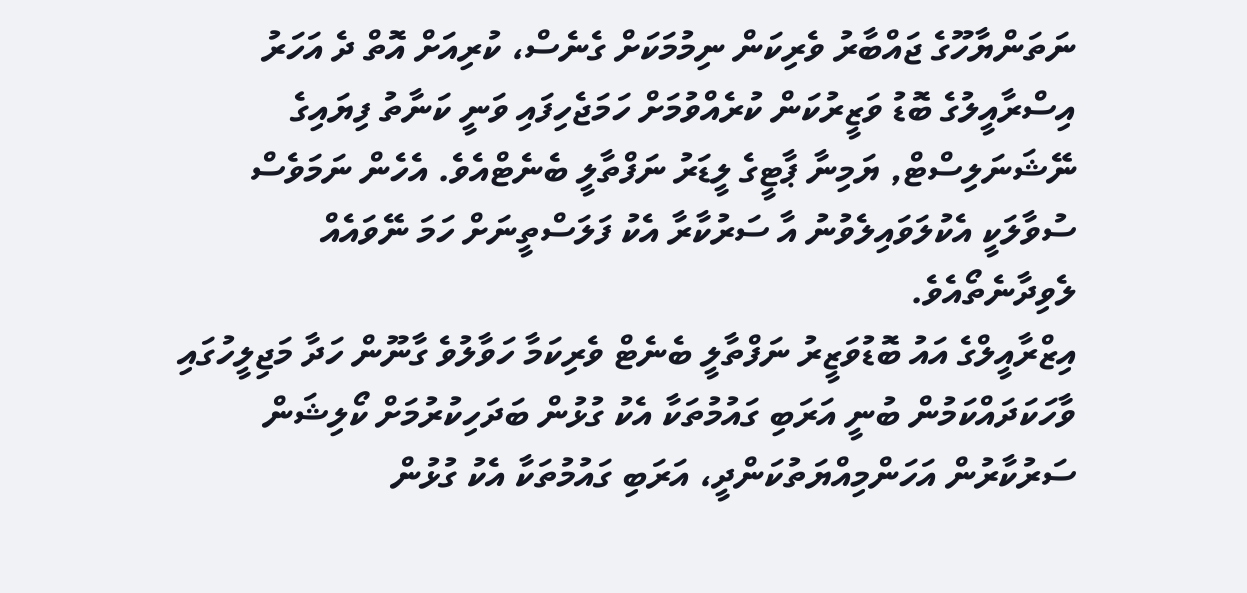ނަތަންޔާހޫގެ ޖައްބާރު ވެރިކަން ނިމުމަކަށް ގެނެސް، ކުރިއަށް އޮތް ދެ އަހަރު އިސްރާއީލުގެ ބޮޑު ވަޒީރުކަން ކުރެއްވުމަށް ހަމަޖެހިފައި ވަނީ ކަނާތު ފިޔައިގެ ނޭޝަނަލިސްޓް, ޔަމިނާ ޕާޓީގެ ލީޑަރު ނަފްތާލީ ބެނެޓްއެވެ. އެހެން ނަމަވެސް ސުވާލަކީ އެކުލަވައިލެވުނު އާ ސަރުކާރާ އެކު ފަލަސްތީނަށް ހަމަ ނޭވައެއް ލެވިދާނެތޯއެވެ.
އިޒްރާއީލްގެ އައު ބޮޑުވަޒީރު ނަފްތާލީ ބެނެޓް ވެރިކަމާ ހަވާލުވެ ގާނޫން ހަދާ މަޖިލީހުގައި ވާހަކަދައްކަމުން ބުނީ އަރަބި ގައުމުތަކާ އެކު ގުޅުން ބަދަހިކުރުމަށް ކޯލިޝަން ސަރުކާރުން އަހަންމިއްޔަތުކަންދީ، އަރަބި ގައުމުތަކާ އެކު ގުޅުން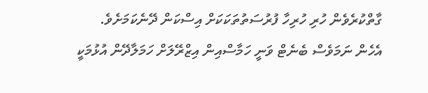ގާތްކުރެވެން ހުރި ހުރިހާ ފުރުސަތުތަކަކަށް އިސްކަން ދޭނެކަމަށެވެ.
އެހެން ނަމަވެސް ބެނެޓް ވަނީ ހަމާސްއިން އިޒްރޭލަށް ހަމަލާދޭން އުޅުމަކީ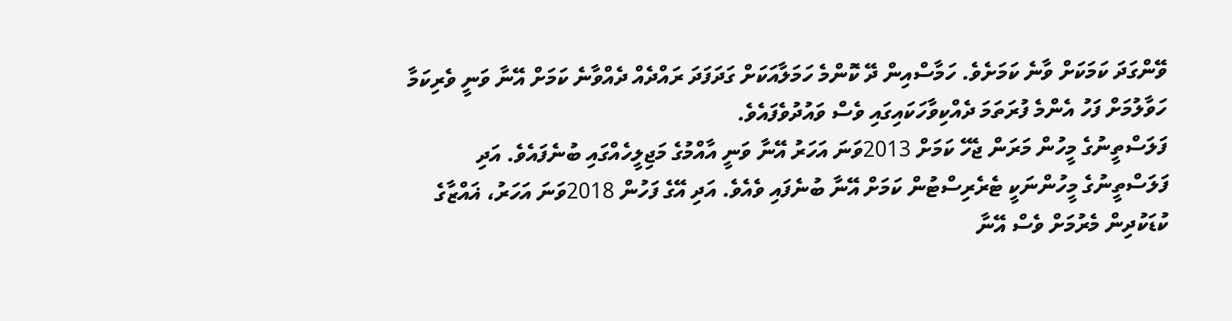ވޭންގަދަ ކަމަކަށް ވާނެ ކަމަށެވެ. ހަމާސްއިން ދޭ ކޮންމެ ހަމަލާއަކަށް ގަދަފަދަ ރައްދެއް ދެއްވާނެ ކަމަށް އޭނާ ވަނީ ވެރިކަމާ ހަވާލުމަށް ފަހު އެންމެ ފުރަތަމަ ދެއްކިވާހަކައިގައި ވެސް ވައުދުވެފައެވެ.
ފަލަސްތީނުގެ މީހުން މަރަން ޖެހޭ ކަމަށް 2013ވަނަ އަހަރު އޭނާ ވަނީ އާއްމުގެ މަޖިލީހެއްގައި ބުނެފައެވެ. އަދި ފަލަސްތީނުގެ މީހުންނަކީ ޓެރެރިސްޓުން ކަމަށް އޭނާ ބުނެފައި ވެއެވެ. އަދި އޭގެ ފަހުން 2018ވަނަ އަހަރު، ޣައްޒާގެ ކުޑަކުދިން މެރުމަށް ވެސް އޭނާ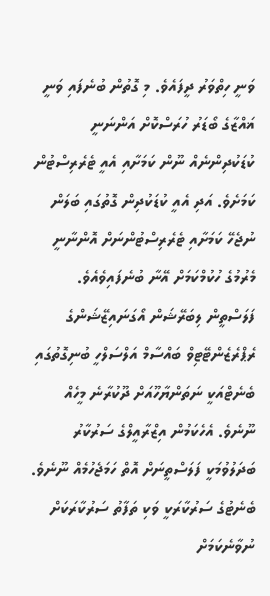ވަނީ ހިތްވަރު ދީފައެވެ. މި ގޮތުން ބުނެފައި ވަނީ ޣައްޒާގެ ބޯޑަރު ހުރަސްކޮށް އަންނަނީ ކުޑަކުދިންނެއް ނޫން ކަމަށާއި އެއީ ޓެރެރިސްޓުން ކަމަށެވެ. އަދި އެއީ ކުޑަކުދިން ގޮތުގައި ބަލަން ނުޖެހޭ ކަމަށާއި ޓެރެރިސްޓުންނަށް އޮންނާނީ މެރުމުގެ ހުކުމްކަމަށް އޭނާ ބުނެފައިވެއެވެ.
ފަލަސްތީން ލިބަރޭޝަން އޯގަނައިޒޭޝަންގެ ރެޕްރެޒެންޓޭޓިވް ބައްސާމް އަލްސަލްހީ ބުނިގޮތުގައި ބެނެޓްއަކީ ނަތަންޔާހޫއަށް ދޫކުރާނެ މީހެއް ނޫނެވެ. އެހެކަމުން އިޒްރާއީލްގެ ސަރުކާރު ބަދަލުވުމަކީ ފަލަސްތީނަށް އޮތް ހަމަޖެހުމެއް ނޫނެވެ.
ބެނެޓުގެ ސަރުކާރަކީ ވަކި ތަފާތު ސަރުކާރަކަށް ނުވާނެކަމަށް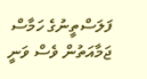ފަލަސްތީނުގެ ހަމާސް ޖަމާއަތުން ވެސް ވަނީ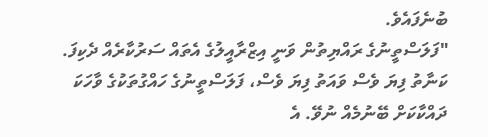ބުނެފައެވެ.
"ފަލަސްތީނުގެ ރައްޔިތުން ވަނީ އިޒްރާއީލުގެ އެތައް ސަރުކާރެއް ދެކިފަ. ކަނާތު ފިޔަ ވެސް ވައަތު ފިޔަ ވެސް، ފަލަސްތީނުގެ ހައްގުތަކުގެ ވާހަކަ ދައްކާކަށް ބޭނުމެއް ނުވޭ. އެ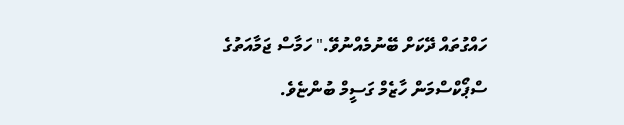ހައްގުތައް ދޭކަށް ބޭނުމެއްނުވޭ." ހަމާސް ޖަމާއަތުގެ ސްޕޯކްސްމަން ހާޒެމް ގަސީމް ބުންޏެވެ.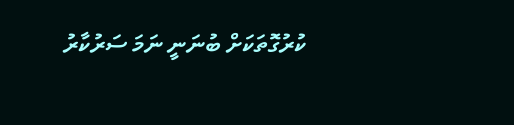ކުރުގޮތަކަށް ބުނަނީ ނަމަ ސަރުކާރު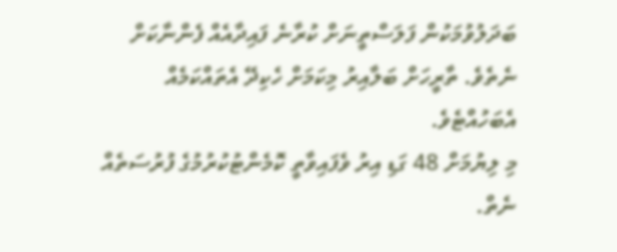ބަދަލުވުމަކުން ފަލަސްތީނަށް ކުރާނެ ފައިދާއެއް ފެންނާކަށް ނެތެވެ. ތާރީހަށް ބަލާއިރު މިކަމަށް ހެކިދޭ އެތައްކަމެއް އެބަހުއްޓެވެ.
މި ލިޔުމަށް 48 ގަޑި އިރު ވެފައިވާތީ ކޮމެންޓުކުރުމުގެ ފުރުސަތެއް ނެތް.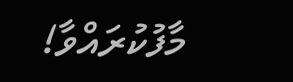މާފުކުރައްވާ!